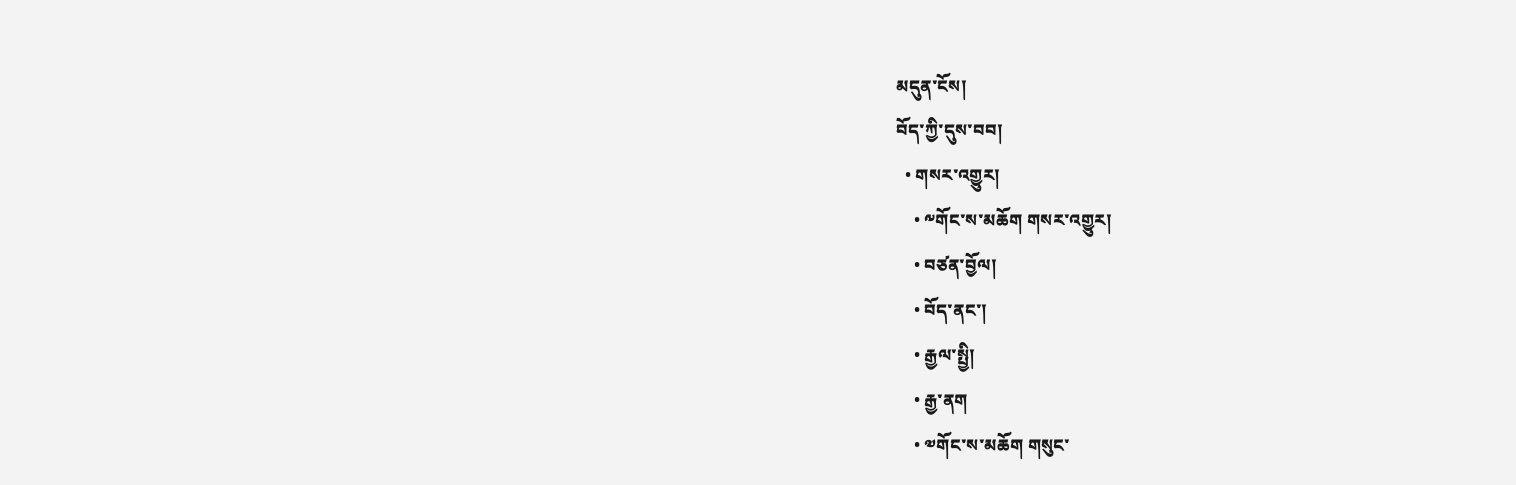མདུན་ངོས།
བོད་ཀྱི་དུས་བབ།
  • གསར་འགྱུར།
    • ༸གོང་ས་མཆོག གསར་འགྱུར།
    • བཙན་བྱོལ།
    • བོད་ནང་།
    • རྒྱལ་སྤྱི།
    • རྒྱ་ནག
    • ༧གོང་ས་མཆོག གསུང་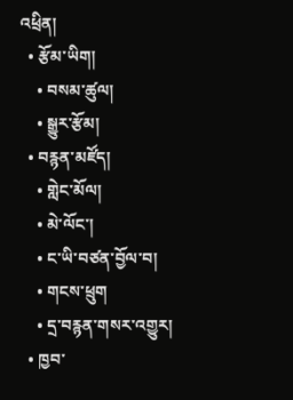འཕྲིན།
  • རྩོམ་ཡིག།
    • བསམ་ཚུལ།
    • སྒྱུར་རྩོམ།
  • བརྙན་མཛོད།
    • གླེང་མོལ།
    • མེ་ལོང་།
    • ང་ཡི་བཙན་བྱོལ་བ།
    • གངས་ཕྲུག
    • དྲ་བརྙན་གསར་འགྱུར།
  • ཁྱབ་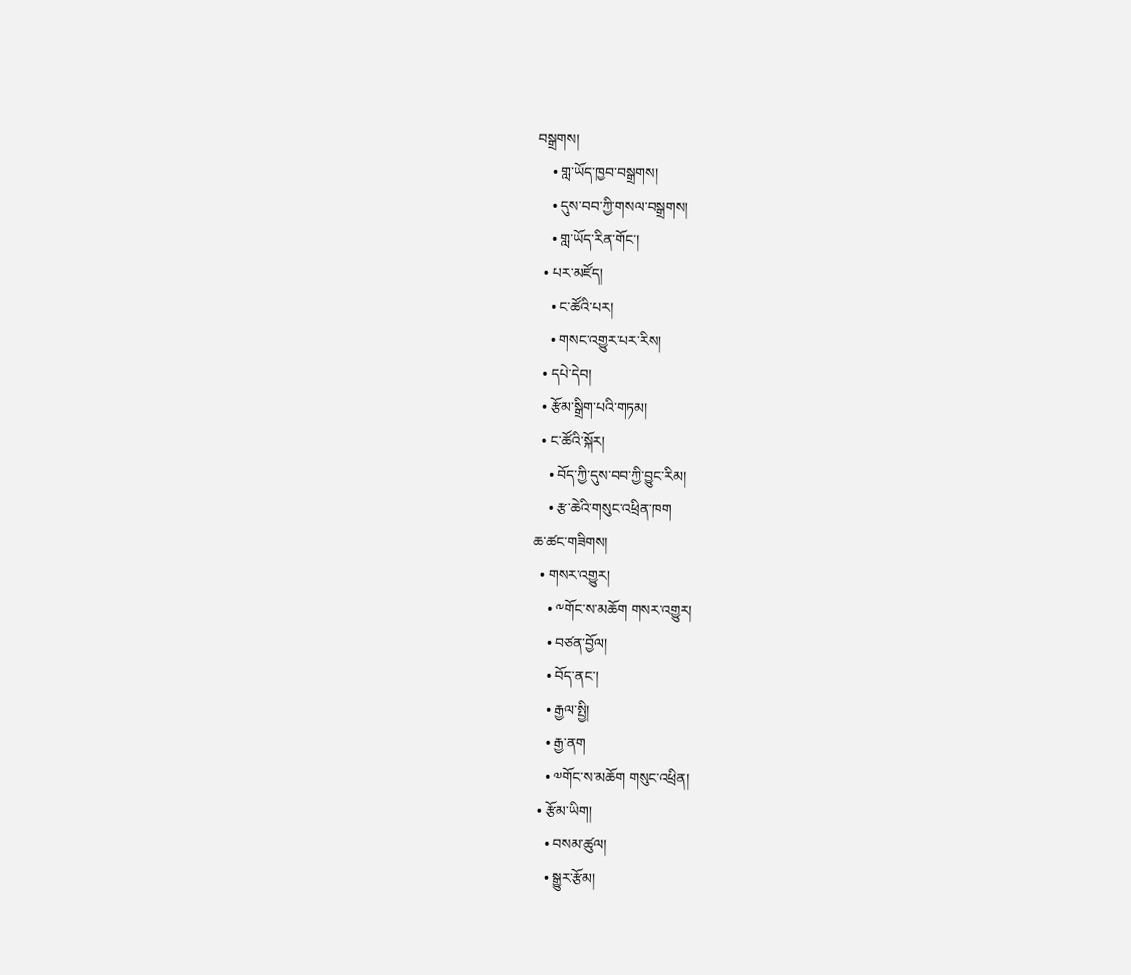བསྒྲགས།
    • གླ་ཡོད་ཁྱབ་བསྒྲགས།
    • དུས་བབ་ཀྱི་གསལ་བསྒྲགས།
    • གླ་ཡོད་རིན་གོང་།
  • པར་མཛོད།
    • ང་ཚོའི་པར།
    • གསང་འགྱུར་པར་རིས།
  • དཔེ་དེབ།
  • རྩོམ་སྒྲིག་པའི་གཏམ།
  • ང་ཚོའི་སྐོར།
    • བོད་ཀྱི་དུས་བབ་ཀྱི་བྱུང་རིམ།
    • རྩ་ཆེའི་གསུང་འཕྲིན་ཁག
ཆ་ཚང་གཟིགས།
  • གསར་འགྱུར།
    • ༸གོང་ས་མཆོག གསར་འགྱུར།
    • བཙན་བྱོལ།
    • བོད་ནང་།
    • རྒྱལ་སྤྱི།
    • རྒྱ་ནག
    • ༧གོང་ས་མཆོག གསུང་འཕྲིན།
  • རྩོམ་ཡིག།
    • བསམ་ཚུལ།
    • སྒྱུར་རྩོམ།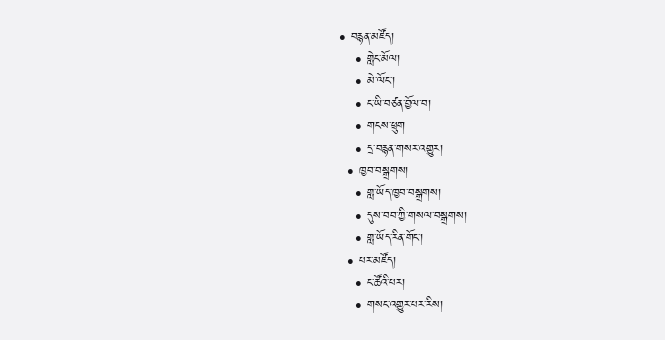• བརྙན་མཛོད།
    • གླེང་མོལ།
    • མེ་ལོང་།
    • ང་ཡི་བཙན་བྱོལ་བ།
    • གངས་ཕྲུག
    • དྲ་བརྙན་གསར་འགྱུར།
  • ཁྱབ་བསྒྲགས།
    • གླ་ཡོད་ཁྱབ་བསྒྲགས།
    • དུས་བབ་ཀྱི་གསལ་བསྒྲགས།
    • གླ་ཡོད་རིན་གོང་།
  • པར་མཛོད།
    • ང་ཚོའི་པར།
    • གསང་འགྱུར་པར་རིས།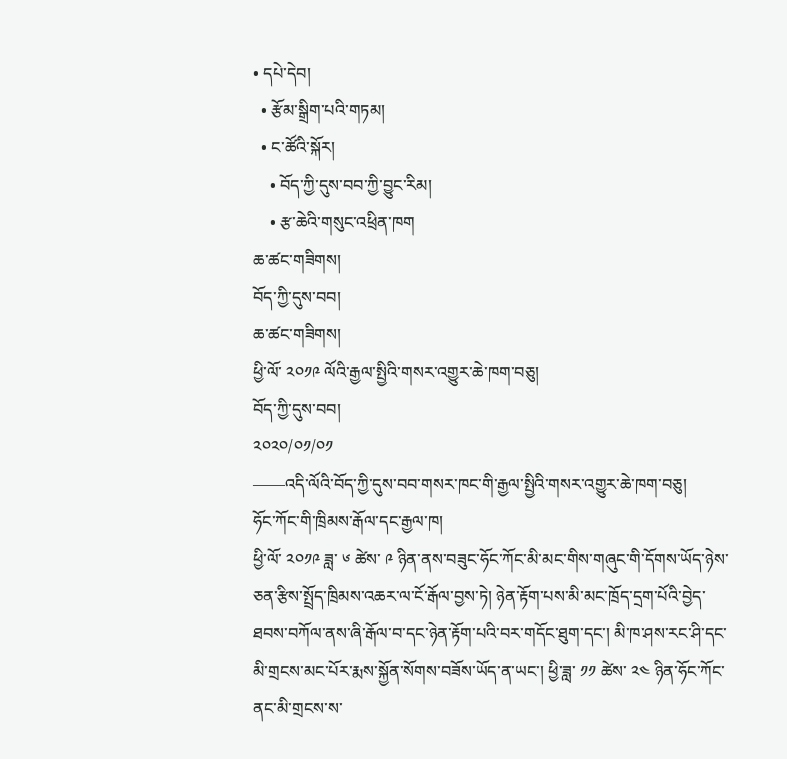• དཔེ་དེབ།
  • རྩོམ་སྒྲིག་པའི་གཏམ།
  • ང་ཚོའི་སྐོར།
    • བོད་ཀྱི་དུས་བབ་ཀྱི་བྱུང་རིམ།
    • རྩ་ཆེའི་གསུང་འཕྲིན་ཁག
ཆ་ཚང་གཟིགས།
བོད་ཀྱི་དུས་བབ།
ཆ་ཚང་གཟིགས།
ཕྱི་ལོ་ ༢༠༡༩ ལོའི་རྒྱལ་སྤྱིའི་གསར་འགྱུར་ཆེ་ཁག་བཅུ།
བོད་ཀྱི་དུས་བབ།
༢༠༢༠/༠༡/༠༡
——འདི་ལོའི་བོད་ཀྱི་དུས་བབ་གསར་ཁང་གི་རྒྱལ་སྤྱིའི་གསར་འགྱུར་ཆེ་ཁག་བཅུ།
ཧོང་ཀོང་གི་ཁྲིམས་རྒོལ་དང་རྒྱལ་ཁ།
ཕྱི་ལོ་ ༢༠༡༩ ཟླ་ ༦ ཚེས་ ༩ ཉིན་ནས་བཟུང་ཧོང་ཀོང་མི་མང་གིས་གཞུང་གི་དོགས་ཡོད་ཉེས་ཅན་རྩིས་སྤྲོད་ཁྲིམས་འཆར་ལ་ངོ་རྒོལ་བྱས་ཏེ། ཉེན་རྟོག་པས་མི་མང་ཁྲོད་དྲག་པོའི་བྱེད་ཐབས་བཀོལ་ནས་ཞི་རྒོལ་བ་དང་ཉེན་རྟོག་པའི་བར་གདོང་ཐུག་དང་། མི་ཁ་ཤས་རང་ཤི་དང་མི་གྲངས་མང་པོར་རྨས་སྐྱོན་སོགས་བཟོས་ཡོད་ན་ཡང་། ཕྱི་ཟླ་ ༡༡ ཚེས་ ༢༤ ཉིན་ཧོང་ཀོང་ནང་མི་གྲངས་ས་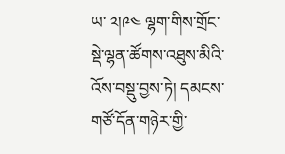ཡ་ ༢།༩༤ ལྷག་གིས་གྲོང་སྡེ་ལྷན་ཚོགས་འཐུས་མིའི་འོས་བསྡུ་བྱས་ཏེ། དམངས་གཙོ་དོན་གཉེར་གྱི་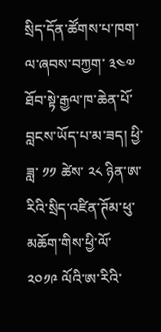སྲིད་དོན་ཚོགས་པ་ཁག་ལ་ཞབས་བཀྱག་ ༣༤༧ ཐོབ་སྟེ་རྒྱལ་ཁ་ཆེན་པོ་བླངས་ཡོད་པ་མ་ཟད། ཕྱི་ཟླ་ ༡༡ ཚེས་ ༢༨ ཉིན་ཨ་རིའི་སྲིད་འཛིན་ཊོམ་ཕུ་མཆོག་གིས་ཕྱི་ལོ་ ༢༠༡༩ ལོའི་ཨ་རིའི་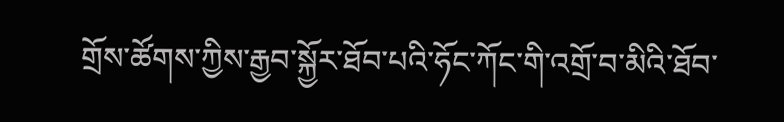གྲོས་ཚོགས་ཀྱིས་རྒྱབ་སྐྱོར་ཐོབ་པའི་ཧོང་ཀོང་གི་འགྲོ་བ་མིའི་ཐོབ་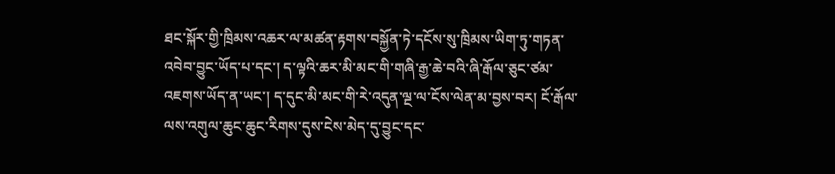ཐང་སྐོར་གྱི་ཁྲིམས་འཆར་ལ་མཚན་རྟགས་བསྐྱོན་ཏེ་དངོས་སུ་ཁྲིམས་ཡིག་ཏུ་གཏན་འབེབ་བྱུང་ཡོད་པ་དང་། ད་ལྟའི་ཆར་མི་མང་གི་གཞི་རྒྱ་ཆེ་བའི་ཞི་རྒོལ་ཅུང་ཙམ་འཇགས་ཡོད་ན་ཡང་། ད་དུང་མི་མང་གི་རེ་འདུན་ལྔ་ལ་ངོས་ལེན་མ་བྱས་བར། ངོ་རྒོལ་ལས་འགུལ་ཆུང་ཆུང་རིགས་དུས་ངེས་མེད་དུ་བྱུང་དང་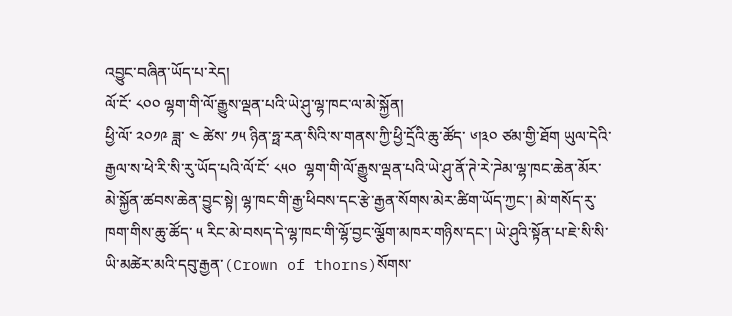འབྱུང་བཞིན་ཡོད་པ་རེད།
ལོ་ངོ་ ༨༠༠ ལྷག་གི་ལོ་རྒྱུས་ལྡན་པའི་ཡེ་ཤུ་ལྷ་ཁང་ལ་མེ་སྐྱོན།
ཕྱི་ལོ་ ༢༠༡༩ ཟླ་ ༤ ཚེས་ ༡༥ ཉིན་ཧྥ་རན་སིའི་ས་གནས་ཀྱི་ཕྱི་དྲོའི་ཆུ་ཚོད་ ༦།༣༠ ཙམ་གྱི་ཐོག ཡུལ་དེའི་རྒྱལ་ས་ཕེ་རི་སི་རུ་ཡོད་པའི་ལོ་ངོ་ ༨༥༠  ལྷག་གི་ལོ་རྒྱུས་ལྡན་པའི་ཡེ་ཤུ་ནོ་ཊེ་རེ་ཌེམ་ལྷ་ཁང་ཆེན་མོར་མེ་སྐྱོན་ཚབས་ཆེན་བྱུང་སྟེ། ལྷ་ཁང་གི་རྒྱ་ཕིབས་དང་རྩེ་རྒྱན་སོགས་མེར་ཚིག་ཡོད་ཀྱང་། མེ་གསོད་རུ་ཁག་གིས་ཆུ་ཚོད་ ༥ རིང་མེ་བསད་དེ་ལྷ་ཁང་གི་ལྷོ་བྱང་ལྕོག་མཁར་གཉིས་དང་། ཡེ་ཤུའི་སྟོན་པ་ཇེ་སི་སི་ཡི་མཚེར་མའི་དབུ་རྒྱན་(Crown of thorns)སོགས་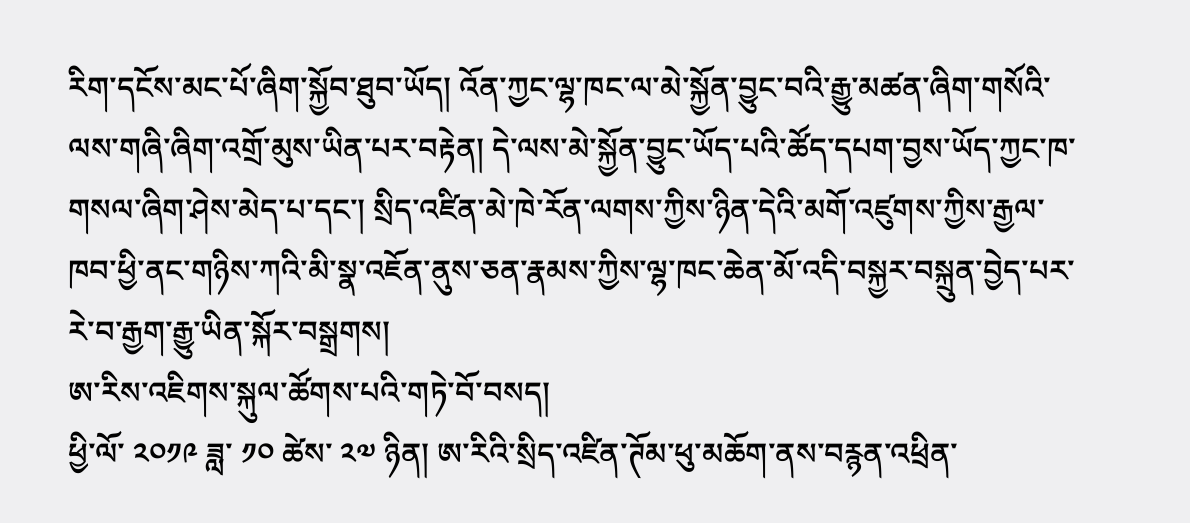རིག་དངོས་མང་པོ་ཞིག་སྐྱོབ་ཐུབ་ཡོད། འོན་ཀྱང་ལྷ་ཁང་ལ་མེ་སྐྱོན་བྱུང་བའི་རྒྱུ་མཚན་ཞིག་གསོའི་ལས་གཞི་ཞིག་འགྲོ་མུས་ཡིན་པར་བརྟེན། དེ་ལས་མེ་སྐྱོན་བྱུང་ཡོད་པའི་ཚོད་དཔག་བྱས་ཡོད་ཀྱང་ཁ་གསལ་ཞིག་ཤེས་མེད་པ་དང་། སྲིད་འཛིན་མེ་ཁེ་རོན་ལགས་ཀྱིས་ཉིན་དེའི་མགོ་འཛུགས་ཀྱིས་རྒྱལ་ཁབ་ཕྱི་ནང་གཉིས་ཀའི་མི་སྣ་འཇོན་ནུས་ཅན་རྣམས་ཀྱིས་ལྷ་ཁང་ཆེན་མོ་འདི་བསྐྱར་བསྐྲུན་བྱེད་པར་རེ་བ་རྒྱག་རྒྱུ་ཡིན་སྐོར་བསྒྲགས།
ཨ་རིས་འཇིགས་སྐུལ་ཚོགས་པའི་གཏེ་བོ་བསད།
ཕྱི་ལོ་ ༢༠༡༩ ཟླ་ ༡༠ ཚེས་ ༢༧ ཉིན། ཨ་རིའི་སྲིད་འཛིན་ཊོམ་ཕུ་མཆོག་ནས་བརྙན་འཕྲིན་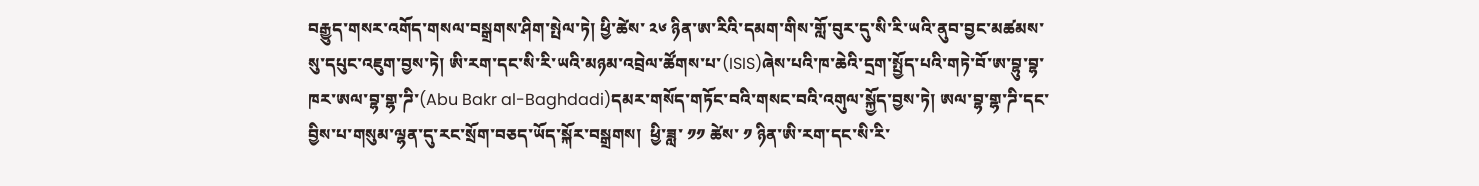བརྒྱུད་གསར་འགོད་གསལ་བསྒྲགས་ཤིག་སྤེལ་ཏེ། ཕྱི་ཚེས་ ༢༦ ཉིན་ཨ་རིའི་དམག་གིས་གློ་བུར་དུ་སི་རི་ཡའི་ནུབ་བྱང་མཚམས་སུ་དཔུང་འཇུག་བྱས་ཏེ། ཨི་རག་དང་སི་རི་ཡའི་མཉམ་འབྲེལ་ཚོགས་པ་(ISIS)ཞེས་པའི་ཁ་ཆེའི་དྲག་སྤྱོད་པའི་གཏེ་བོ་ཨ་བྷུ་བྷ་ཁར་ཨལ་བྷ་གྷ་ཌི་(Abu Bakr al-Baghdadi)དམར་གསོད་གཏོང་བའི་གསང་བའི་འགུལ་སྐྱོད་བྱས་ཏེ། ཨལ་བྷ་གྷ་ཌི་དང་བྱིས་པ་གསུམ་ལྷན་དུ་རང་སྲོག་བཅད་ཡོད་སྐོར་བསྒྲགས།  ཕྱི་ཟླ་ ༡༡ ཚེས་ ༡ ཉིན་ཨི་རག་དང་སི་རི་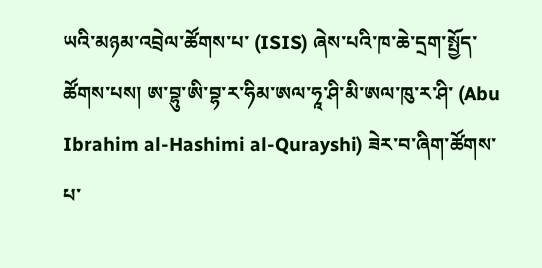ཡའི་མཉམ་འབྲེལ་ཚོགས་པ་ (ISIS) ཞེས་པའི་ཁ་ཆེ་དྲག་སྤྱོད་ཚོགས་པས། ཨ་བྷུ་ཨི་བྷ་ར་ཧིམ་ཨལ་ཧཱ་ཤི་མི་ཨལ་ཁུ་ར་ཤི་ (Abu Ibrahim al-Hashimi al-Qurayshi) ཟེར་བ་ཞིག་ཚོགས་པ་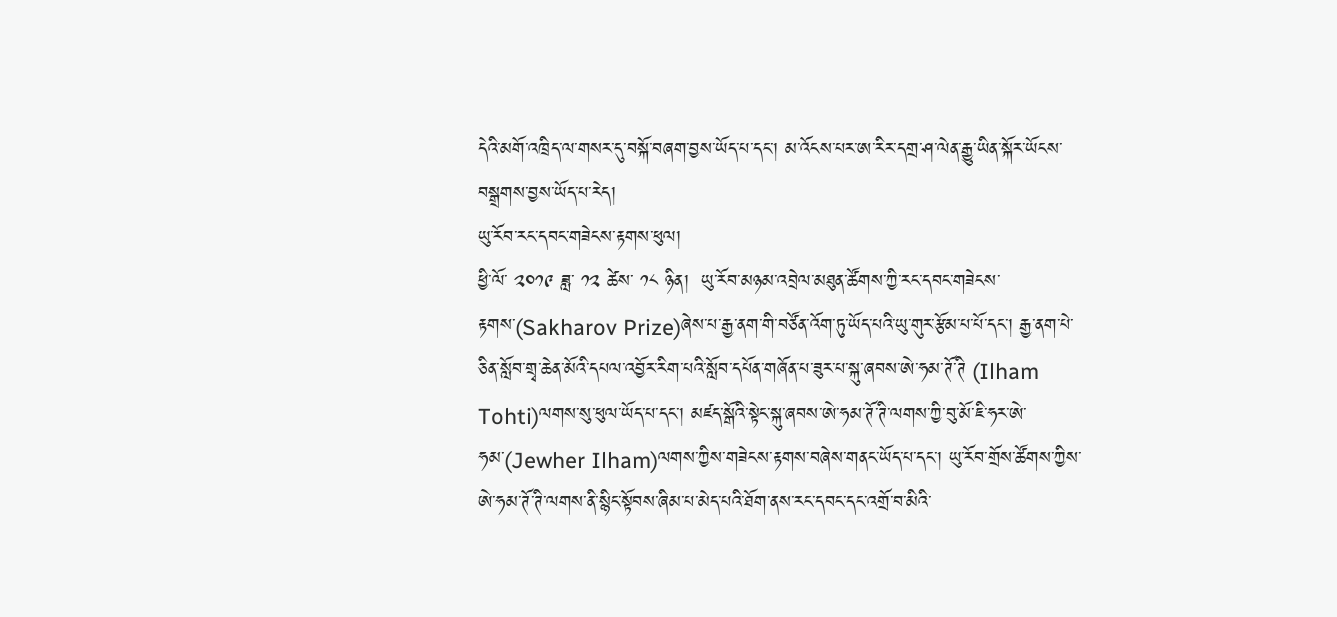དེའི་མགོ་འཁྲིད་ལ་གསར་དུ་བསྐོ་བཞག་བྱས་ཡོད་པ་དང་། མ་འོངས་པར་ཨ་རིར་དགྲ་ཤ་ལེན་རྒྱུ་ཡིན་སྐོར་ཡོངས་བསྒྲགས་བྱས་ཡོད་པ་རེད།
ཡུ་རོབ་རང་དབང་གཟེངས་རྟགས་ཕུལ།
ཕྱི་ལོ་ ༢༠༡༩ ཟླ་ ༡༢ ཚེས་ ༡༨ ཉིན།  ཡུ་རོབ་མཉམ་འབྲེལ་མཐུན་ཚོགས་ཀྱི་རང་དབང་གཟེངས་རྟགས་(Sakharov Prize)ཞེས་པ་རྒྱ་ནག་གི་བཙོན་འོག་ཏུ་ཡོད་པའི་ཡུ་གུར་རྩོམ་པ་པོ་དང་། རྒྱ་ནག་པེ་ཅིན་སློབ་གྲྭ་ཆེན་མོའི་དཔལ་འབྱོར་རིག་པའི་སློབ་དཔོན་གཞོན་པ་ཟུར་པ་སྐུ་ཞབས་ཨེ་ཧམ་ཊོ་ཊི (Ilham Tohti)ལགས་སུ་ཕུལ་ཡོད་པ་དང་། མཛད་སྒོའི་སྟེང་སྐུ་ཞབས་ཨེ་ཧམ་ཊོ་ཊི་ལགས་ཀྱི་བུ་མོ་ཇི་ཧར་ཨེ་ཧམ་(Jewher Ilham)ལགས་ཀྱིས་གཟེངས་རྟགས་བཞེས་གནང་ཡོད་པ་དང་། ཡུ་རོབ་གྲོས་ཚོགས་ཀྱིས་ཨེ་ཧམ་ཊོ་ཊི་ལགས་ནི་སྙིང་སྟོབས་ཞིམ་པ་མེད་པའི་ཐོག་ནས་རང་དབང་དང་འགྲོ་བ་མིའི་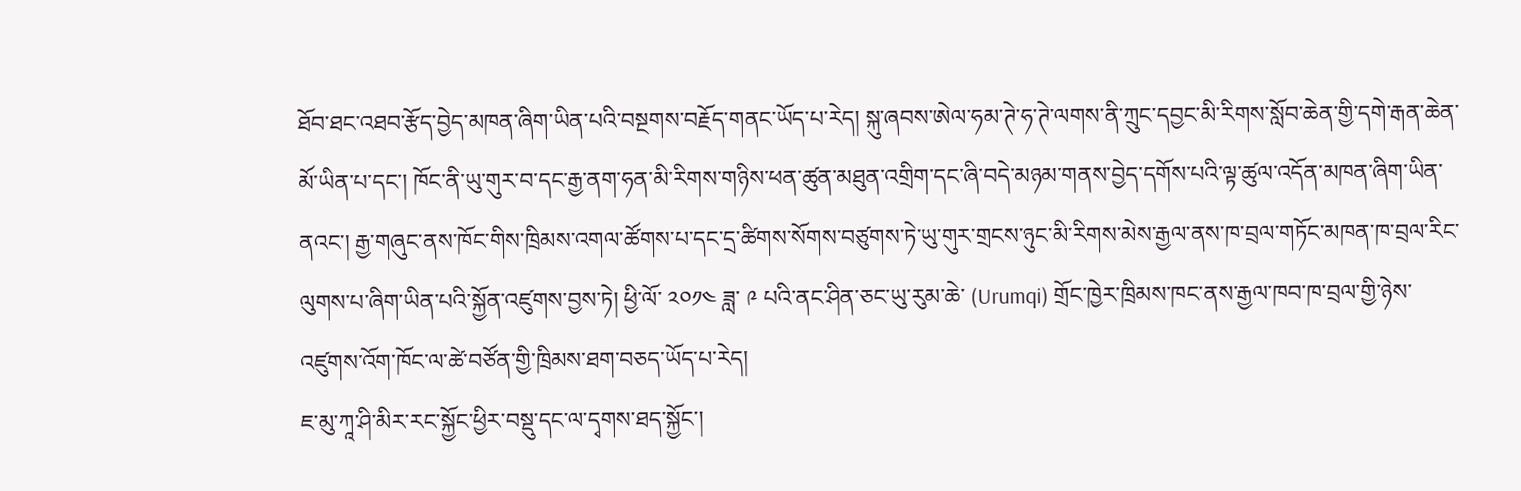ཐོབ་ཐང་འཐབ་རྩོད་བྱེད་མཁན་ཞིག་ཡིན་པའི་བསྔགས་བརྗོད་གནང་ཡོད་པ་རེད། སྐུ་ཞབས་ཨེལ་ཧམ་ཊེ་ཧ་ཊེ་ལགས་ནི་ཀྲུང་དབྱང་མི་རིགས་སློབ་ཆེན་གྱི་དགེ་རྒན་ཆེན་མོ་ཡིན་པ་དང་། ཁོང་ནི་ཡུ་གུར་བ་དང་རྒྱ་ནག་ཧན་མི་རིགས་གཉིས་ཕན་ཚུན་མཐུན་འགྲིག་དང་ཞི་བདེ་མཉམ་གནས་བྱེད་དགོས་པའི་ལྟ་ཚུལ་འདོན་མཁན་ཞིག་ཡིན་ནའང་། རྒྱ་གཞུང་ནས་ཁོང་གིས་ཁྲིམས་འགལ་ཚོགས་པ་དང་དྲ་ཚིགས་སོགས་བཙུགས་ཏེ་ཡུ་གུར་གྲངས་ཉུང་མི་རིགས་མེས་རྒྱལ་ནས་ཁ་བྲལ་གཏོང་མཁན་ཁ་བྲལ་རིང་ལུགས་པ་ཞིག་ཡིན་པའི་སྐྱོན་འཛུགས་བྱས་ཏེ། ཕྱི་ལོ་ ༢༠༡༤ ཟླ་ ༩ པའི་ནང་ཤིན་ཅང་ཡུ་རུམ་ཆེ་ (Urumqi) གྲོང་ཁྱེར་ཁྲིམས་ཁང་ནས་རྒྱལ་ཁབ་ཁ་བྲལ་གྱི་ཉེས་འཛུགས་འོག་ཁོང་ལ་ཚེ་བཙོན་གྱི་ཁྲིམས་ཐག་བཅད་ཡོད་པ་རེད།
ཇ་མུ་ཀཱ་ཤི་མིར་རང་སྐྱོང་ཕྱིར་བསྡུ་དང་ལ་དྭགས་ཐད་སྐྱོང་།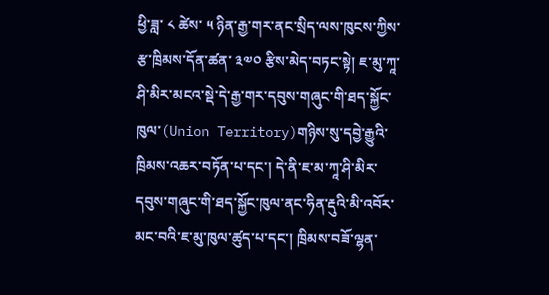ཕྱི་ཟླ་ ༨ ཚེས་ ༥ ཉིན་རྒྱ་གར་ནང་སྲིད་ལས་ཁུངས་ཀྱིས་རྩ་ཁྲིམས་དོན་ཚན་ ༣༧༠ རྩིས་མེད་བཏང་སྟེ། ཇ་མུ་ཀཱ་ཤི་མིར་མངའ་སྡེ་དེ་རྒྱ་གར་དབུས་གཞུང་གི་ཐད་སྐྱོང་ཁུལ་(Union Territory)གཉིས་སུ་དབྱེ་རྒྱུའི་ཁྲིམས་འཆར་བཏོན་པ་དང་། དེ་ནི་ཇ་མ་ཀཱ་ཤི་མིར་དབུས་གཞུང་གི་ཐད་སྐྱོང་ཁུལ་ནང་ཧིན་རྡུའི་མི་འབོར་མང་བའི་ཇ་མུ་ཁུལ་ཚུད་པ་དང་། ཁྲིམས་བཟོ་ལྷན་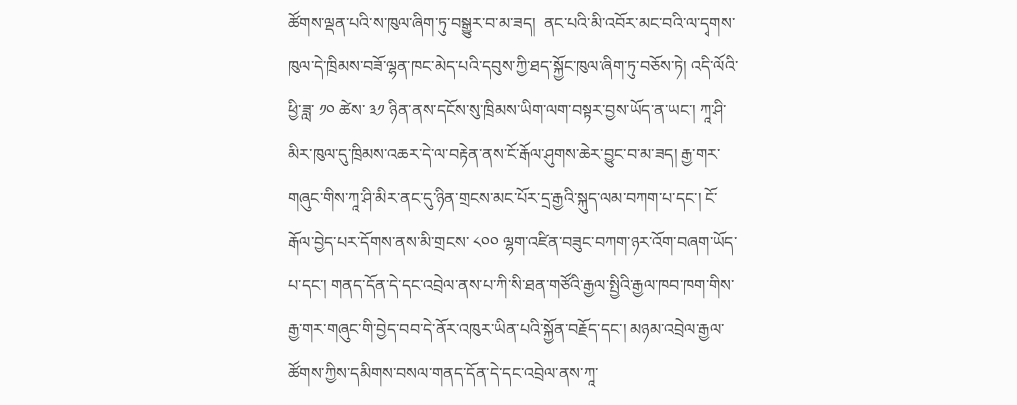ཚོགས་ལྡན་པའི་ས་ཁུལ་ཞིག་ཏུ་བསྒྱུར་བ་མ་ཟད།  ནང་པའི་མི་འབོར་མང་བའི་ལ་དྭགས་ཁུལ་དེ་ཁྲིམས་བཟོ་ལྷན་ཁང་མེད་པའི་དབུས་ཀྱི་ཐད་སྐྱོང་ཁུལ་ཞིག་ཏུ་བཅོས་ཏེ། འདི་ལོའི་ཕྱི་ཟླ་ ༡༠ ཚེས་ ༣༡ ཉིན་ནས་དངོས་སུ་ཁྲིམས་ཡིག་ལག་བསྟར་བྱས་ཡོད་ན་ཡང་། ཀཱ་ཤི་མིར་ཁུལ་དུ་ཁྲིམས་འཆར་དེ་ལ་བརྟེན་ནས་ངོ་རྒོལ་ཤུགས་ཆེར་བྱུང་བ་མ་ཟད། རྒྱ་གར་གཞུང་གིས་ཀཱ་ཤི་མིར་ནང་དུ་ཉིན་གྲངས་མང་པོར་དྲ་རྒྱའི་སྐུད་ལམ་བཀག་པ་དང་། ངོ་རྒོལ་བྱེད་པར་དོགས་ནས་མི་གྲངས་ ༨༠༠ ལྷག་འཛིན་བཟུང་བཀག་ཉར་འོག་བཞག་ཡོད་པ་དང་། གནད་དོན་དེ་དང་འབྲེལ་ནས་པ་ཀི་སི་ཐན་གཙོའི་རྒྱལ་སྤྱིའི་རྒྱལ་ཁབ་ཁག་གིས་རྒྱ་གར་གཞུང་གི་བྱེད་བབ་དེ་ནོར་འཁུར་ཡིན་པའི་སྐྱོན་བརྗོད་དང་། མཉམ་འབྲེལ་རྒྱལ་ཚོགས་ཀྱིས་དམིགས་བསལ་གནད་དོན་དེ་དང་འབྲེལ་ནས་ཀཱ་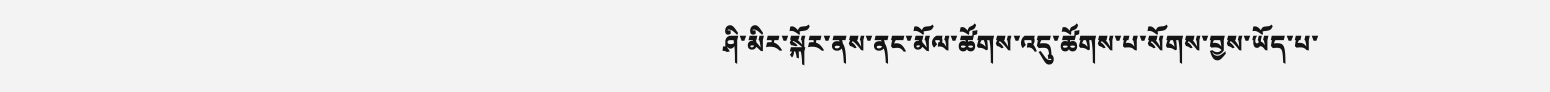ཤི་མིར་སྐོར་ནས་ནང་མོལ་ཚོགས་འདུ་ཚོགས་པ་སོགས་བྱས་ཡོད་པ་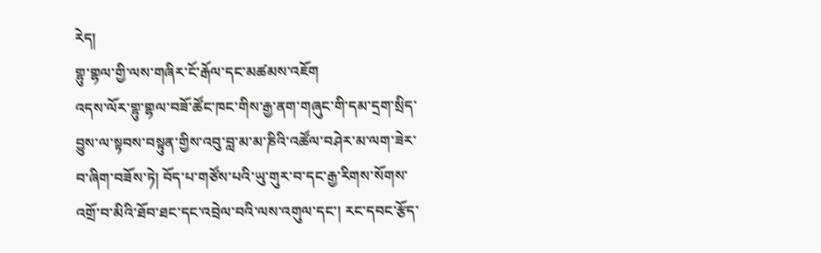རེད།
གྷུ་གྷལ་གྱི་ལས་གཞིར་ངོ་རྒོལ་དང་མཚམས་འཇོག
འདས་ལོར་གྷུ་གྷལ་བཟོ་ཚོང་ཁང་གིས་རྒྱ་ནག་གཞུང་གི་དམ་དྲག་སྲིད་བྱུས་ལ་སྟབས་བསྟུན་གྱིས་འབུ་བླ་མ་མ་ཎིའི་འཚོལ་བཤེར་མ་ལག་ཟེར་བ་ཞིག་བཟོས་ཏེ། བོད་པ་གཙོས་པའི་ཡུ་གུར་བ་དང་རྒྱ་རིགས་སོགས་འགྲོ་བ་མིའི་ཐོབ་ཐང་དང་འབྲེལ་བའི་ལས་འགུལ་དང་། རང་དབང་རྩོད་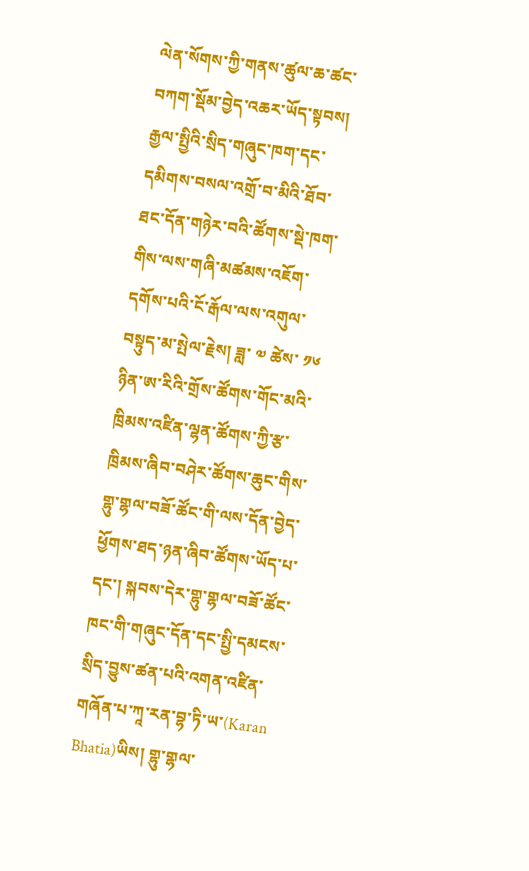ལེན་སོགས་ཀྱི་གནས་ཚུལ་ཆ་ཚང་བཀག་སྡོམ་བྱེད་འཆར་ཡོད་སྟབས། རྒྱལ་སྤྱིའི་སྲིད་གཞུང་ཁག་དང་དམིགས་བསལ་འགྲོ་བ་མིའི་ཐོབ་ཐང་དོན་གཉེར་བའི་ཚོགས་སྡེ་ཁག་གིས་ལས་གཞི་མཚམས་འཇོག་དགོས་པའི་ངོ་རྒོལ་ལས་འགུལ་བསྟུད་མ་སྤེལ་རྗེས། ཟླ་ ༧ ཚེས་ ༡༦ ཉིན་ཨ་རིའི་གྲོས་ཚོགས་གོང་མའི་ཁྲིམས་འཛིན་ལྷན་ཚོགས་ཀྱི་རྩ་ཁྲིམས་ཞིབ་བཤེར་ཚོགས་ཆུང་གིས་གྷུ་གྷལ་བཟོ་ཚོང་གི་ལས་དོན་བྱེད་ཕྱོགས་ཐད་ཉན་ཞིབ་ཚོགས་ཡོད་པ་དང་། སྐབས་དེར་གྷུ་གྷལ་བཟོ་ཚོང་ཁང་གི་གཞུང་དོན་དང་སྤྱི་དམངས་སྲིད་བྱུས་ཚན་པའི་འགན་འཛིན་གཞོན་པ་ཀཱ་རན་བྷ་ཏི་ཡ་(Karan Bhatia)ཡིས། གྷུ་གྷལ་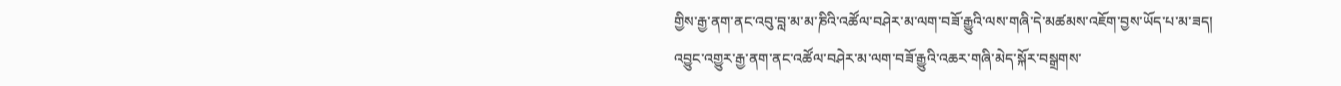གྱིས་རྒྱ་ནག་ནང་འབུ་བླ་མ་མ་ཎིའི་འཚོལ་བཤེར་མ་ལག་བཟོ་རྒྱུའི་ལས་གཞི་དེ་མཚམས་འཇོག་བྱས་ཡོད་པ་མ་ཟད། འབྱུང་འགྱུར་རྒྱ་ནག་ནང་འཚོལ་བཤེར་མ་ལག་བཟོ་རྒྱུའི་འཆར་གཞི་མེད་སྐོར་བསྒྲགས་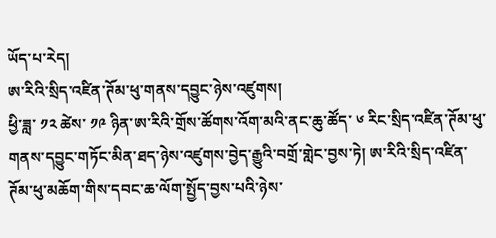ཡོད་པ་རེད།
ཨ་རིའི་སྲིད་འཛིན་ཊོམ་ཕུ་གནས་དབྱུང་ཉེས་འཛུགས།
ཕྱི་ཟླ་ ༡༢ ཚེས་ ༡༩ ཉིན་ཨ་རིའི་གྲོས་ཚོགས་འོག་མའི་ནང་ཆུ་ཚོད་ ༦ རིང་སྲིད་འཛིན་ཊོམ་ཕུ་གནས་དབྱུང་གཏོང་མིན་ཐད་ཉེས་འཛུགས་བྱེད་རྒྱུའི་བགྲོ་གླེང་བྱས་ཏེ། ཨ་རིའི་སྲིད་འཛིན་ཊོམ་ཕུ་མཆོག་གིས་དབང་ཆ་ལོག་སྤྱོད་བྱས་པའི་ཉེས་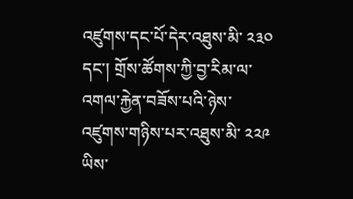འཛུགས་དང་པོ་དེར་འཐུས་མི་ ༢༣༠ དང་། གྲོས་ཚོགས་ཀྱི་བྱ་རིམ་ལ་འགལ་རྐྱེན་བཟོས་པའི་ཉེས་འཛུགས་གཉིས་པར་འཐུས་མི་ ༢༢༩ ཡིས་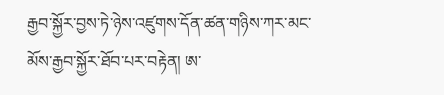རྒྱབ་སྐྱོར་བྱས་ཏེ་ཉེས་འཛུགས་དོན་ཚན་གཉིས་ཀར་མང་མོས་རྒྱབ་སྐྱོར་ཐོབ་པར་བརྟེན། ཨ་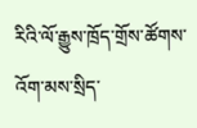རིའི་ལོ་རྒྱུས་ཁྲོད་གྲོས་ཚོགས་འོག་མས་སྲིད་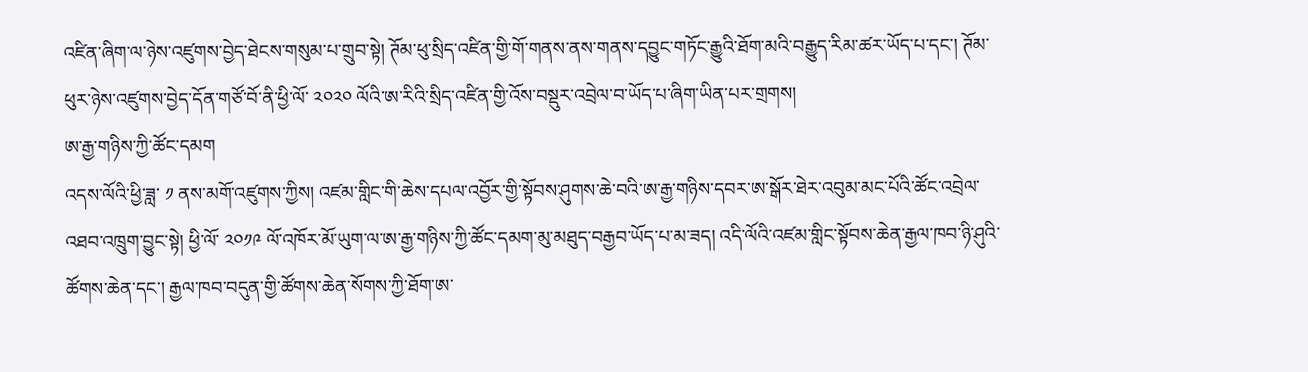འཛིན་ཞིག་ལ་ཉེས་འཛུགས་བྱེད་ཐེངས་གསུམ་པ་གྲུབ་སྟེ། ཊོམ་ཕུ་སྲིད་འཛིན་གྱི་གོ་གནས་ནས་གནས་དབྱུང་གཏོང་རྒྱུའི་ཐོག་མའི་བརྒྱུད་རིམ་ཚར་ཡོད་པ་དང་། ཊོམ་ཕུར་ཉེས་འཛུགས་བྱེད་དོན་གཙོ་བོ་ནི་ཕྱི་ལོ་ ༢༠༢༠ ལོའི་ཨ་རིའི་སྲིད་འཛིན་གྱི་འོས་བསྡུར་འབྲེལ་བ་ཡོད་པ་ཞིག་ཡིན་པར་གྲགས།
ཨ་རྒྱ་གཉིས་ཀྱི་ཚོང་དམག
འདས་ལོའི་ཕྱི་ཟླ་ ༡ ནས་མགོ་འཛུགས་ཀྱིས། འཛམ་གླིང་གི་ཆེས་དཔལ་འབྱོར་གྱི་སྟོབས་ཤུགས་ཆེ་བའི་ཨ་རྒྱ་གཉིས་དབར་ཨ་སྒོར་ཐེར་འབུམ་མང་པོའི་ཚོང་འབྲེལ་འཐབ་འཁྲུག་བྱུང་སྟེ། ཕྱི་ལོ་ ༢༠༡༩ ལོ་འཁོར་མོ་ཡུག་ལ་ཨ་རྒྱ་གཉིས་ཀྱི་ཚོང་དམག་མུ་མཐུད་བརྒྱབ་ཡོད་པ་མ་ཟད། འདི་ལོའི་འཛམ་གླིང་སྟོབས་ཆེན་རྒྱལ་ཁབ་ཉི་ཤུའི་ཚོགས་ཆེན་དང་། རྒྱལ་ཁབ་བདུན་གྱི་ཚོགས་ཆེན་སོགས་ཀྱི་ཐོག་ཨ་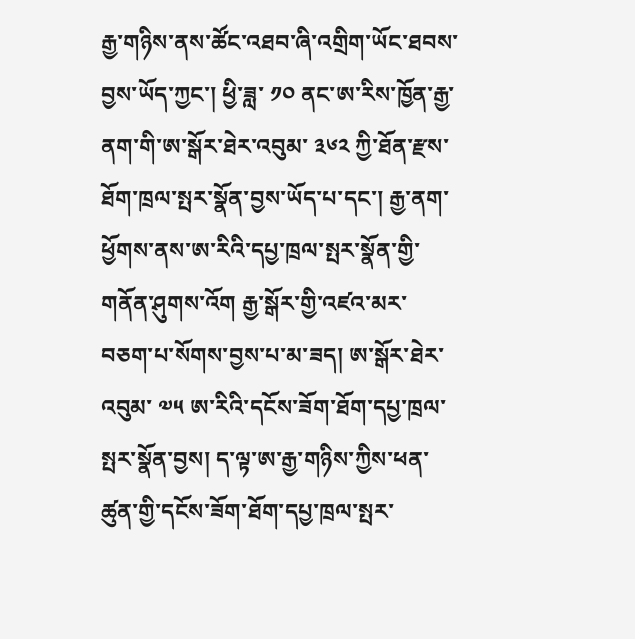རྒྱ་གཉིས་ནས་ཚོང་འཐབ་ཞི་འགྲིག་ཡོང་ཐབས་བྱས་ཡོད་ཀྱང་། ཕྱི་ཟླ་ ༡༠ ནང་ཨ་རིས་ཁྱོན་རྒྱ་ནག་གི་ཨ་སྒོར་ཐེར་འབུམ་ ༣༦༢ ཀྱི་ཐོན་རྫས་ཐོག་ཁྲལ་སྤར་སྣོན་བྱས་ཡོད་པ་དང་། རྒྱ་ནག་ཕྱོགས་ནས་ཨ་རིའི་དཔྱ་ཁྲལ་སྤར་སྣོན་གྱི་གནོན་ཤུགས་འོག རྒྱ་སྒོར་གྱི་འཛའ་མར་བཅག་པ་སོགས་བྱས་པ་མ་ཟད། ཨ་སྒོར་ཐེར་འབུམ་ ༧༥ ཨ་རིའི་དངོས་ཟོག་ཐོག་དཔྱ་ཁྲལ་སྤར་སྣོན་བྱས། ད་ལྟ་ཨ་རྒྱ་གཉིས་ཀྱིས་ཕན་ཚུན་གྱི་དངོས་ཟོག་ཐོག་དཔྱ་ཁྲལ་སྤར་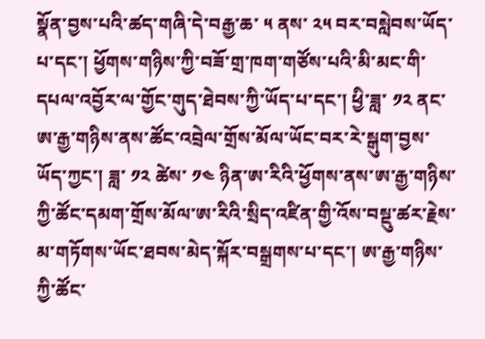སྣོན་བྱས་པའི་ཚད་གཞི་དེ་བརྒྱ་ཆ་ ༥ ནས་ ༢༥ བར་བསླེབས་ཡོད་པ་དང་། ཕྱོགས་གཉིས་ཀྱི་བཟོ་གྲ་ཁག་གཙོས་པའི་མི་མང་གི་དཔལ་འབྱོར་ལ་གྱོང་གུད་ཐེབས་ཀྱི་ཡོད་པ་དང་། ཕྱི་ཟླ་ ༡༢ ནང་ཨ་རྒྱ་གཉིས་ནས་ཚོང་འབྲེལ་གྲོས་མོལ་ཡོང་བར་རེ་སྒུག་བྱས་ཡོད་ཀྱང་། ཟླ་ ༡༢ ཚེས་ ༡༤ ཉིན་ཨ་རིའི་ཕྱོགས་ནས་ཨ་རྒྱ་གཉིས་ཀྱི་ཚོང་དམག་གྲོས་མོལ་ཨ་རིའི་སྲིད་འཛིན་གྱི་འོས་བསྡུ་ཚར་རྗེས་མ་གཏོགས་ཡོང་ཐབས་མེད་སྐོར་བསྒྲགས་པ་དང་། ཨ་རྒྱ་གཉིས་ཀྱི་ཚོང་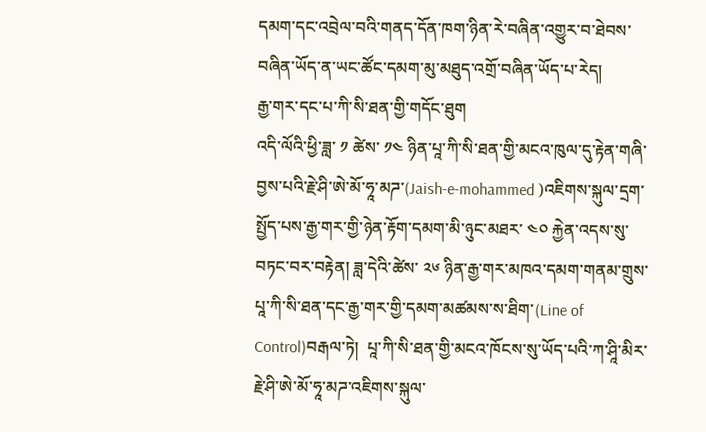དམག་དང་འབྲེལ་བའི་གནད་དོན་ཁག་ཉིན་རེ་བཞིན་འགྱུར་བ་ཐེབས་བཞིན་ཡོད་ན་ཡང་ཚོང་དམག་མུ་མཐུད་འགྲོ་བཞིན་ཡོད་པ་རེད།
རྒྱ་གར་དང་པ་ཀི་སི་ཐན་གྱི་གདོང་ཐུག
འདི་ལོའི་ཕྱི་ཟླ་ ༡ ཚེས་ ༡༤ ཉིན་པཱ་ཀི་སི་ཐན་གྱི་མངའ་ཁུལ་དུ་རྟེན་གཞི་བྱས་པའི་རྗེ་ཤི་ཨེ་མོ་ཧཱ་མཌ་(Jaish-e-mohammed )འཇིགས་སྐུལ་དྲག་སྤྱོད་པས་རྒྱ་གར་གྱི་ཉེན་རྟོག་དམག་མི་ཉུང་མཐར་ ༤༠ རྐྱེན་འདས་སུ་བཏང་བར་བརྟེན། ཟླ་དེའི་ཚེས་ ༢༦ ཉིན་རྒྱ་གར་མཁའ་དམག་གནམ་གྲུས་པཱ་ཀི་སི་ཐན་དང་རྒྱ་གར་གྱི་དམག་མཚམས་ས་ཐིག་(Line of Control)བརྒལ་ཏེ།  པཱ་ཀི་སི་ཐན་གྱི་མངའ་ཁོངས་སུ་ཡོད་པའི་ཀ་ཤཱི་མིར་རྗེ་ཤི་ཨེ་མོ་ཧཱ་མཌ་འཇིགས་སྐུལ་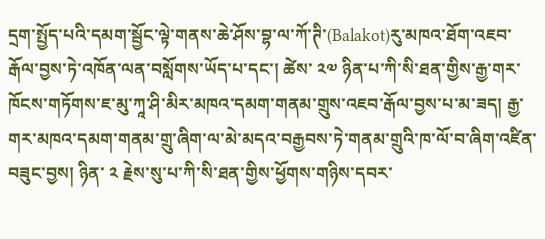དྲག་སྤྱོད་པའི་དམག་སྦྱོང་ལྟེ་གནས་ཆེ་ཤོས་བྷ་ལ་ཀོ་ཊི་(Balakot)རུ་མཁའ་ཐོག་འཇབ་རྒོལ་བྱས་ཏེ་འཁོན་ལན་བསློགས་ཡོད་པ་དང་། ཚེས་ ༢༧ ཉིན་པ་ཀི་སི་ཐན་གྱིས་རྒྱ་གར་ཁོངས་གཏོགས་ཇ་མུ་ཀཱ་ཤི་མིར་མཁའ་དམག་གནམ་གྲུས་འཇབ་རྒོལ་བྱས་པ་མ་ཟད། རྒྱ་གར་མཁའ་དམག་གནམ་གྲུ་ཞིག་ལ་མེ་མདའ་བརྒྱབས་ཏེ་གནམ་གྲུའི་ཁ་ལོ་བ་ཞིག་འཛིན་བཟུང་བྱས། ཉིན་ ༢ རྗེས་སུ་པ་ཀི་སི་ཐན་གྱིས་ཕྱོགས་གཉིས་དབར་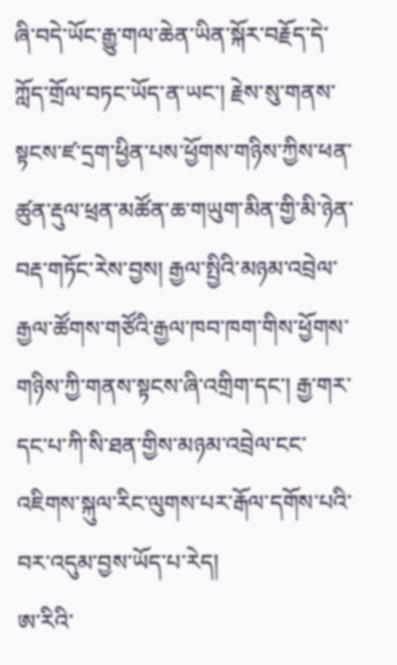ཞི་བདེ་ཡོང་རྒྱུ་གལ་ཆེན་ཡིན་སྐོར་བརྗོད་དེ་ཀློད་གྲོལ་བཏང་ཡོད་ན་ཡང་། རྗེས་སུ་གནས་སྟངས་ཛ་དྲག་ཕྱིན་པས་ཕྱོགས་གཉིས་ཀྱིས་ཕན་ཚུན་རྡུལ་ཕྲན་མཚོན་ཆ་གཡུག་མིན་གྱི་མི་ཉེན་བརྡ་གཏོང་རེས་བྱས། རྒྱལ་སྤྱིའི་མཉམ་འབྲེལ་རྒྱལ་ཚོགས་གཙོའི་རྒྱལ་ཁབ་ཁག་གིས་ཕྱོགས་གཉིས་ཀྱི་གནས་སྟངས་ཞི་འགྲིག་དང་། རྒྱ་གར་དང་པ་ཀི་སི་ཐན་གྱིས་མཉམ་འབྲེལ་ངང་འཇིགས་སྐུལ་རིང་ལུགས་པར་རྒོལ་དགོས་པའི་བར་འདུམ་བྱས་ཡོད་པ་རེད།
ཨ་རིའི་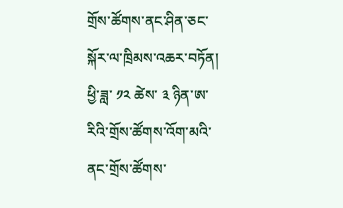གྲོས་ཚོགས་ནང་ཤིན་ཅང་སྐོར་ལ་ཁྲིམས་འཆར་བཏོན།
ཕྱི་ཟླ་ ༡༢ ཚེས་ ༣ ཉིན་ཨ་རིའི་གྲོས་ཚོགས་འོག་མའི་ནང་གྲོས་ཚོགས་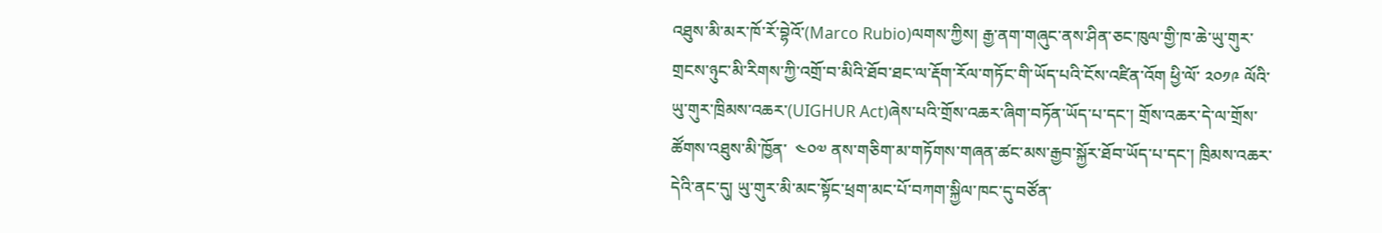འཐུས་མི་མར་ཁོ་རོ་བྷེའོ་(Marco Rubio)ལགས་ཀྱིས། རྒྱ་ནག་གཞུང་ནས་ཤིན་ཅང་ཁུལ་གྱི་ཁ་ཆེ་ཡུ་གུར་གྲངས་ཉུང་མི་རིགས་ཀྱི་འགྲོ་བ་མིའི་ཐོབ་ཐང་ལ་རྡོག་རོལ་གཏོང་གི་ཡོད་པའི་ངོས་འཛིན་འོག ཕྱི་ལོ་ ༢༠༡༩ ལོའི་ཡུ་གུར་ཁྲིམས་འཆར་(UIGHUR Act)ཞེས་པའི་གྲོས་འཆར་ཞིག་བཏོན་ཡོད་པ་དང་། གྲོས་འཆར་དེ་ལ་གྲོས་ཚོགས་འཐུས་མི་ཁྱོན་  ༤༠༧ ནས་གཅིག་མ་གཏོགས་གཞན་ཚང་མས་རྒྱབ་སྐྱོར་ཐོབ་ཡོད་པ་དང་། ཁྲིམས་འཆར་དེའི་ནང་དུ། ཡུ་གུར་མི་མང་སྟོང་ཕྲག་མང་པོ་བཀག་སྐྱིལ་ཁང་དུ་བཙོན་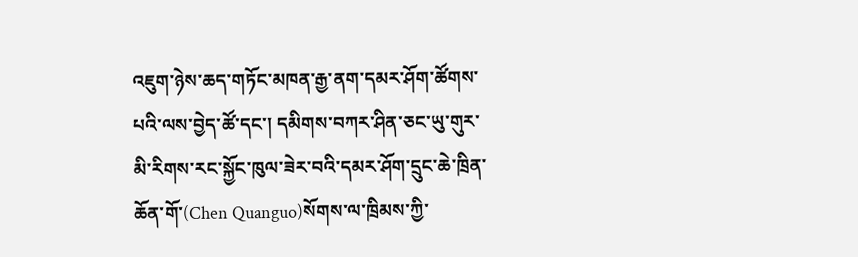འཇུག་ཉེས་ཆད་གཏོང་མཁན་རྒྱ་ནག་དམར་ཤོག་ཚོགས་པའི་ལས་བྱེད་ཚོ་དང་། དམིགས་བཀར་ཤིན་ཅང་ཡུ་གུར་མི་རིགས་རང་སྐྱོང་ཁུལ་ཟེར་བའི་དམར་ཤོག་དྲུང་ཆེ་ཁྲིན་ཆོན་གོ་(Chen Quanguo)སོགས་ལ་ཁྲིམས་ཀྱི་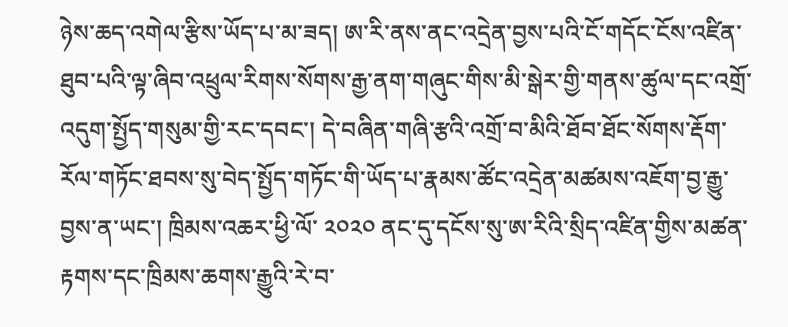ཉེས་ཆད་འགེལ་རྩིས་ཡོད་པ་མ་ཟད། ཨ་རི་ནས་ནང་འདྲེན་བྱས་པའི་ངོ་གདོང་ངོས་འཛིན་ཐུབ་པའི་ལྟ་ཞིབ་འཕྲུལ་རིགས་སོགས་རྒྱ་ནག་གཞུང་གིས་མི་སྒེར་གྱི་གནས་ཚུལ་དང་འགྲོ་འདུག་སྤྱོད་གསུམ་གྱི་རང་དབང་། དེ་བཞིན་གཞི་རྩའི་འགྲོ་བ་མིའི་ཐོབ་ཐོང་སོགས་རྡོག་རོལ་གཏོང་ཐབས་སུ་བེད་སྤྱོད་གཏོང་གི་ཡོད་པ་རྣམས་ཚོང་འདྲེན་མཚམས་འཇོག་བྱ་རྒྱུ་བྱས་ན་ཡང་། ཁྲིམས་འཆར་ཕྱི་ལོ་ ༢༠༢༠ ནང་དུ་དངོས་སུ་ཨ་རིའི་སྲིད་འཛིན་གྱིས་མཚན་རྟགས་དང་ཁྲིམས་ཆགས་རྒྱུའི་རེ་བ་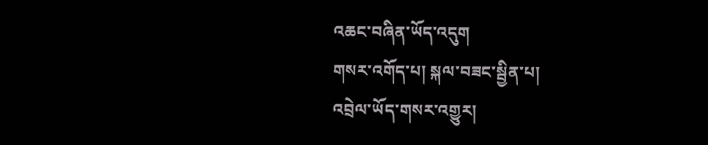འཆང་བཞིན་ཡོད་འདུག
གསར་འགོད་པ། སྐལ་བཟང་སྦྱིན་པ།
འབྲེལ་ཡོད་གསར་འགྱུར།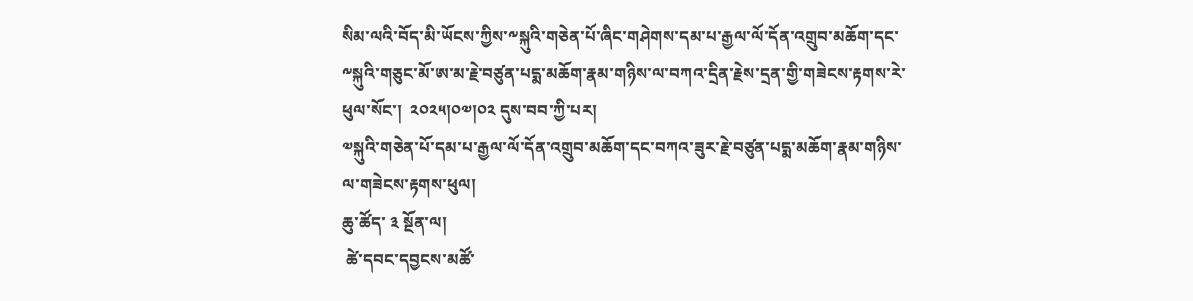སིམ་ལའི་བོད་མི་ཡོངས་ཀྱིས་༸སྐུའི་གཅེན་པོ་ཞིང་གཤེགས་དམ་པ་རྒྱལ་ལོ་དོན་འགྲུབ་མཆོག་དང་༸སྐུའི་གཅུང་མོ་ཨ་མ་རྗེ་བཙུན་པདྨ་མཆོག་རྣམ་གཉིས་ལ་བཀའ་དྲིན་རྗེས་དྲན་གྱི་གཟེངས་རྟགས་རེ་ཕུལ་སོང་།  ༢༠༢༥།༠༧།༠༢ དུས་བབ་ཀྱི་པར།
༧སྐུའི་གཅེན་པོ་དམ་པ་རྒྱལ་ལོ་དོན་འགྲུབ་མཆོག་དང་བཀའ་ཟུར་རྗེ་བཙུན་པདྨ་མཆོག་རྣམ་གཉིས་ལ་གཟེངས་རྟགས་ཕུལ།
ཆུ་ཚོད་ ༣ སྔོན་ལ།
 ཚེ་དབང་དབྱངས་མཚོ་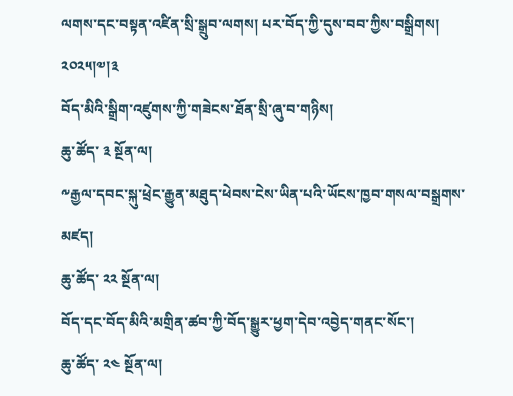ལགས་དང་བསྟན་འཛིན་སྲི་སྒྲུབ་ལགས། པར་བོད་ཀྱི་དུས་བབ་ཀྱིས་བསྒྲིགས། ༢༠༢༥།༧།༣
བོད་མིའི་སྒྲིག་འཛུགས་ཀྱི་གཟེངས་ཐོན་སྲི་ཞུ་བ་གཉིས།
ཆུ་ཚོད་ ༣ སྔོན་ལ།
༸རྒྱལ་དབང་སྐུ་ཕྲེང་རྒྱུན་མཐུད་ཕེབས་ངེས་ཡིན་པའི་ཡོངས་ཁྱབ་གསལ་བསྒྲགས་མཛད།
ཆུ་ཚོད་ ༢༢ སྔོན་ལ།
བོད་དང་བོད་མིའི་མགྲིན་ཚབ་ཀྱི་བོད་སྒྱུར་ཕྱག་དེབ་འབྱེད་གནང་སོང་།
ཆུ་ཚོད་ ༢༤ སྔོན་ལ།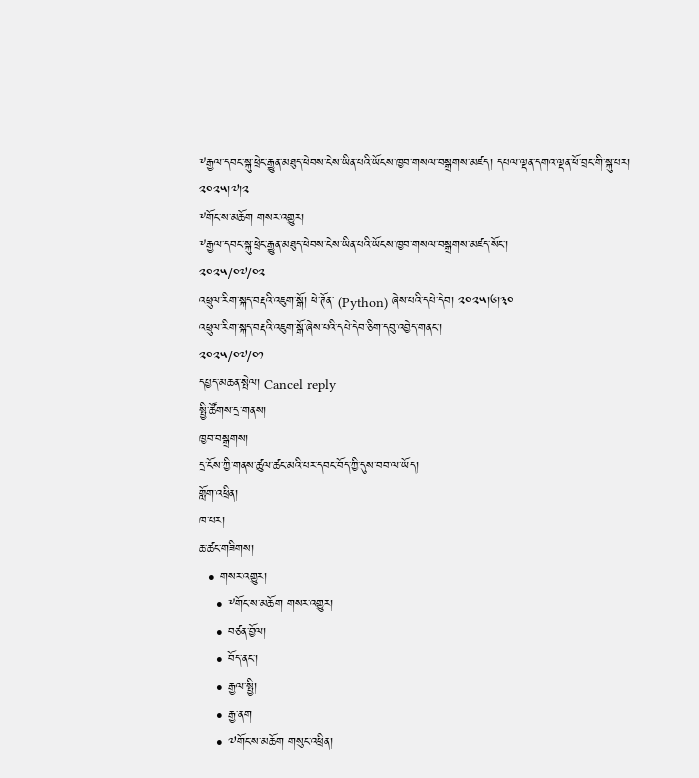༸རྒྱལ་དབང་སྐུ་ཕྲེང་རྒྱུན་མཐུད་ཕེབས་ངེས་ཡིན་པའི་ཡོངས་ཁྱབ་གསལ་བསྒྲགས་མཛད། དཔལ་ལྡན་དགའ་ལྡན་ཕོ་བྲང་གི་སྐུ་པར། ༢༠༢༥།༧།༢
༸གོང་ས་མཆོག གསར་འགྱུར།
༸རྒྱལ་དབང་སྐུ་ཕྲེང་རྒྱུན་མཐུད་ཕེབས་ངེས་ཡིན་པའི་ཡོངས་ཁྱབ་གསལ་བསྒྲགས་མཛད་སོང་།
༢༠༢༥/༠༧/༠༢
འཕྲུལ་རིག་སྐད་བརྡའི་འཇུག་སྒོ། ཕེ་ཊོན་ (Python) ཞེས་པའི་དཔེ་དེབ། ༢༠༢༥།༦།༣༠
འཕྲུལ་རིག་སྐད་བརྡའི་འཇུག་སྒོ་ཞེས་པའི་དཔེ་དེབ་ཅིག་དབུ་འབྱེད་གནང་།
༢༠༢༥/༠༧/༠༡
དཔྱད་མཆན་སྤེལ། Cancel reply
སྤྱི་ཚོགས་དྲ་གནས།
ཁྱབ་བསྒྲགས།
དྲ་ངོས་ཀྱི་གནས་ཚུལ་ཚང་མའི་པར་དབང་བོད་ཀྱི་དུས་བབ་ལ་ཡོད།
གློག་འཕྲིན།
ཁ་པར།
ཆ་ཚང་གཟིགས།
  • གསར་འགྱུར།
    • ༸གོང་ས་མཆོག གསར་འགྱུར།
    • བཙན་བྱོལ།
    • བོད་ནང་།
    • རྒྱལ་སྤྱི།
    • རྒྱ་ནག
    • ༧གོང་ས་མཆོག གསུང་འཕྲིན།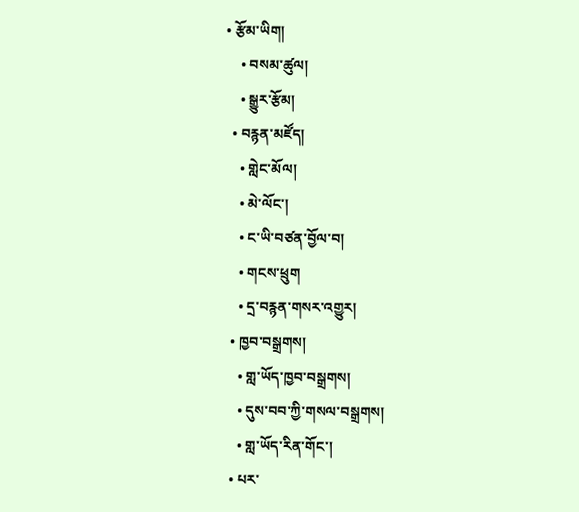• རྩོམ་ཡིག།
    • བསམ་ཚུལ།
    • སྒྱུར་རྩོམ།
  • བརྙན་མཛོད།
    • གླེང་མོལ།
    • མེ་ལོང་།
    • ང་ཡི་བཙན་བྱོལ་བ།
    • གངས་ཕྲུག
    • དྲ་བརྙན་གསར་འགྱུར།
  • ཁྱབ་བསྒྲགས།
    • གླ་ཡོད་ཁྱབ་བསྒྲགས།
    • དུས་བབ་ཀྱི་གསལ་བསྒྲགས།
    • གླ་ཡོད་རིན་གོང་།
  • པར་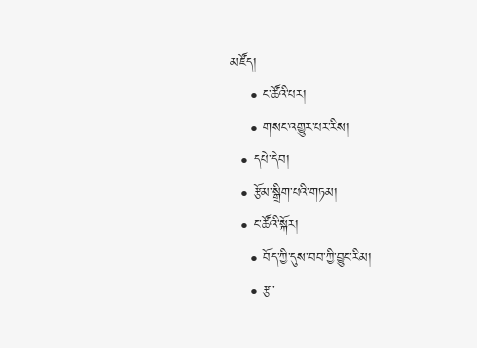མཛོད།
    • ང་ཚོའི་པར།
    • གསང་འགྱུར་པར་རིས།
  • དཔེ་དེབ།
  • རྩོམ་སྒྲིག་པའི་གཏམ།
  • ང་ཚོའི་སྐོར།
    • བོད་ཀྱི་དུས་བབ་ཀྱི་བྱུང་རིམ།
    • རྩ་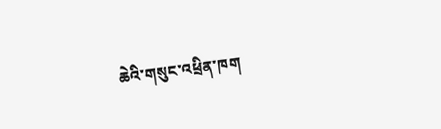ཆེའི་གསུང་འཕྲིན་ཁག